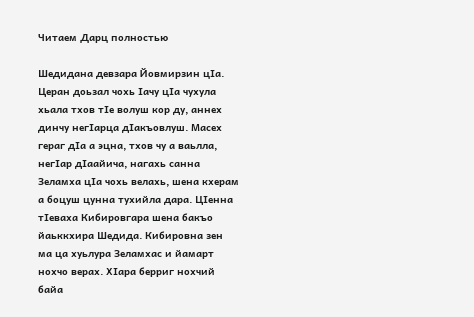Читаем Дарц полностью

Шедидана девзара Йовмирзин цIа. Церан доьзал чохь Iачу цIа чухула хьала тхов тIе волуш кор ду, аннех динчу негIарца дIакъовлуш. Масех гераг дIа а эцна, тхов чу а ваьлла, негIар дIаайича, нагахь санна Зеламха цIа чохь велахь, шена кхерам а боцуш цунна тухийла дара. ЦIенна тIеваха Кибировгара шена бакъо йаьккхира Шедида. Кибировна зен ма ца хуьлура Зеламхас и йамарт нохчо верах. ХIара берриг нохчий байа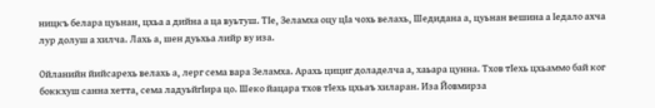ницкъ белара цуьнан, цхьа а дийна а ца вуьтуш. ТIе, Зеламха оцу цIа чохь велахь, Шедидана а, цуьнан вешина а Iедало ахча лур долуш а хилча. Лахь а, шен дуьхьа лийр ву иза.

Ойланийн йийсарехь велахь а, лерг сема вара Зеламха. Арахь цициг доладелча а, хаьара цунна. Тхов тIехь цхьаммо бай ког боккхуш санна хетта, сема ладуьйгIира цо. Шеко йацара тхов тIехь цхьаъ хиларан. Иза Йовмирза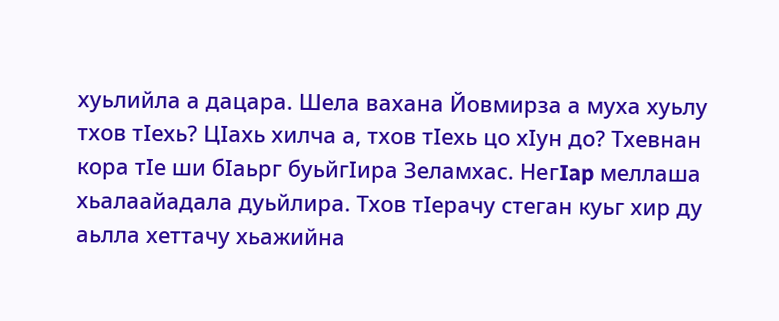хуьлийла а дацара. Шела вахана Йовмирза а муха хуьлу тхов тIехь? ЦIахь хилча а, тхов тIехь цо хIyн до? Тхевнан кора тIе ши бIаьрг буьйгIира Зеламхас. HeгIap меллаша хьалаайадала дуьйлира. Тхов тIерачу стеган куьг хир ду аьлла хеттачу хьажийна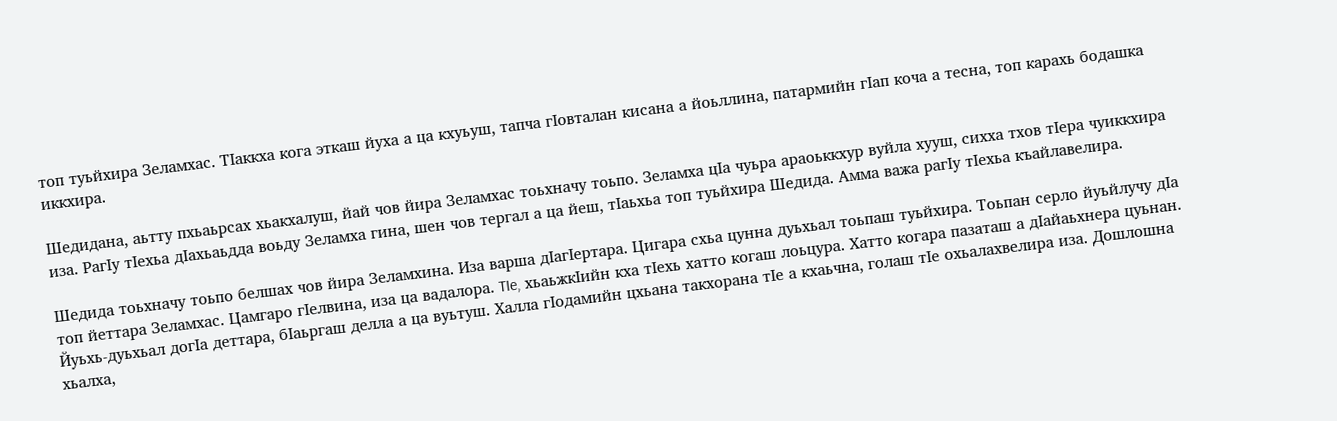топ туьйхира Зеламхас. ТIаккха кога эткаш йуха а ца кхуьуш, тапча гIовталан кисана а йоьллина, патармийн гIап коча а тесна, топ карахь бодашка иккхира.

Шедидана, аьтту пхьаьрсах хьакхалуш, йай чов йира Зеламхас тоьхначу тоьпо. Зеламха цIа чуьра араоьккхур вуйла хууш, сихха тхов тIера чуиккхира иза. РагIу тIехьа дIахьаьдда воьду Зеламха гина, шен чов тергал а ца йеш, тIаьхьа топ туьйхира Шедида. Амма важа paгIy тIехьа къайлавелира.

Шедида тоьхначу тоьпо белшах чов йира Зеламхина. Иза варша дIагIертара. Цигара схьа цунна дуьхьал тоьпаш туьйхира. Тоьпан серло йуьйлучу дIа топ йеттара Зеламхас. Цамгаро гIелвина, иза ца вадалора. TIe, хьаьжкIийн кха тIехь хатто когаш лоьцура. Хатто когара пазаташ а дIайаьхнера цуьнан. Йуьхь-дуьхьал догIа деттара, бIаьргаш делла а ца вуьтуш. Халла гIодамийн цхьана такхорана тIе а кхаьчна, голаш тIе охьалахвелира иза. Дошлошна хьалха,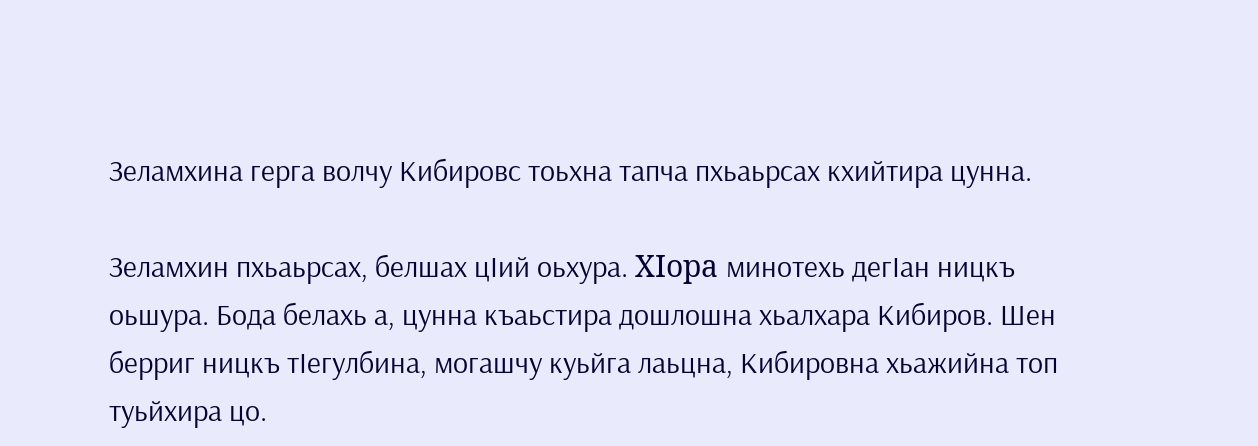Зеламхина герга волчу Кибировс тоьхна тапча пхьаьрсах кхийтира цунна.

Зеламхин пхьаьрсах, белшах цIий оьхура. XIopa минотехь дегIан ницкъ оьшура. Бода белахь а, цунна къаьстира дошлошна хьалхара Кибиров. Шен берриг ницкъ тIегулбина, могашчу куьйга лаьцна, Кибировна хьажийна топ туьйхира цо.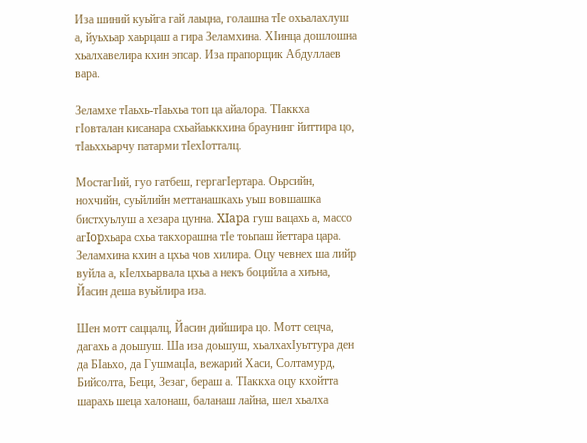Иза шиний куьйга гай лаьцна, голашна тIе охьалахлуш а, йуьхьар хаьрцаш а гира Зеламхина. ХIинца дошлошна хьалхавелира кхин эпсар. Иза прапорщик Абдуллаев вара.

Зеламхе тIаьхь-тIаьхьа топ ца айалора. ТIаккха гIовталан кисанара схьайаьккхина браунинг йиттира цо, тIаьххьарчу патарми тIехIотталц.

МостагIий, гуо гатбеш, гергагIертара. Оьрсийн, нохчийн, суьйлийн меттанашкахь уьш вовшашка бистхуьлуш а хезара цунна. XIapa гуш вацахь а, массо aгIopхьара схьа такхорашна тIе тоьпаш йеттара цара. Зеламхина кхин а цхьа чов хилира. Оцу чевнех ша лийр вуйла а, кIелхьарвала цхьа а некъ боцийла а хиъна, Йасин деша вуьйлира иза.

Шен мотт саццалц, Йасин дийшира цо. Мотт сецча, дагахь а доьшуш. Ша иза доьшуш, хьалхахIуьттура ден да БIаьхо, да ГушмацIа, вежарий Хаси, Солтамурд, Бийсолта, Беци, Зезаг, бераш а. ТIаккха оцу кхойтта шарахь шеца халонаш, баланаш лайна, шел хьалха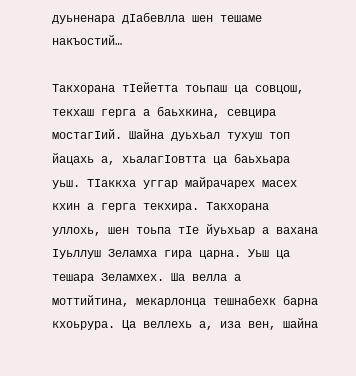дуьненара дIабевлла шен тешаме накъостий…

Такхорана тIейетта тоьпаш ца совцош, текхаш герга а баьхкина, севцира мостагIий. Шайна дуьхьал тухуш топ йацахь а, хьалагIовтта ца баьхьара уьш. TIаккxa уггар майрачарех масех кхин а герга текхира. Такхорана уллохь, шен тоьпа тIе йуьхьар а вахана Iуьллуш Зеламха гира царна. Уьш ца тешара Зеламхех. Ша велла а моттийтина, мекарлонца тешнабехк барна кхоьрура. Ца веллехь а, иза вен, шайна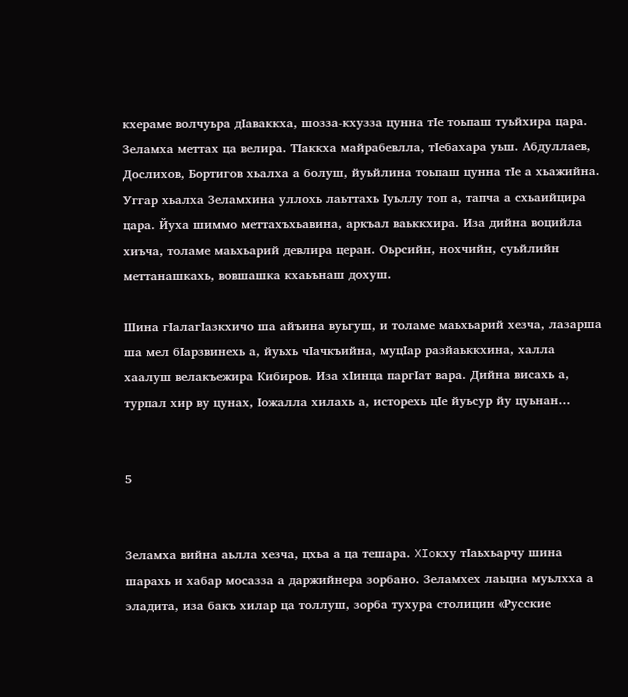кхераме волчуьра дIаваккха, шозза-кхузза цунна тIе тоьпаш туьйхира цара. Зеламха меттах ца велира. ТIаккха майрабевлла, тIебахара уьш. Абдуллаев, Дослихов, Бортигов хьалха а болуш, йуьйлина тоьпаш цунна тIе а хьажийна. Уггар хьалха Зеламхина уллохь лаьттахь Iуьллу топ а, тапча а схьаийцира цара. Йуха шиммо меттахъхьавина, аркъал ваьккхира. Иза дийна воцийла хиъча, толаме маьхьарий девлира церан. Оьрсийн, нохчийн, суьйлийн меттанашкахь, вовшашка кхаьънаш дохуш.

Шина гIалагIазкхичо ша айъина вуьгуш, и толаме маьхьарий хезча, лазарша ша мел бIарзвинехь а, йуьхь чIачкъийна, муцIар разйаьккхина, халла хаалуш велакъежира Кибиров. Иза хIинца паргIат вара. Дийна висахь а, турпал хир ву цунах, Iожалла хилахь а, исторехь цIе йуьсур йу цуьнан…


5


Зеламха вийна аьлла хезча, цхьа а ца тешара. XIoкху тIаьхьарчу шина шарахь и хабар мосазза а даржийнера зорбано. Зеламхех лаьцна муьлхха а эладита, иза бакъ хилар ца толлуш, зорба тухура столицин «Русские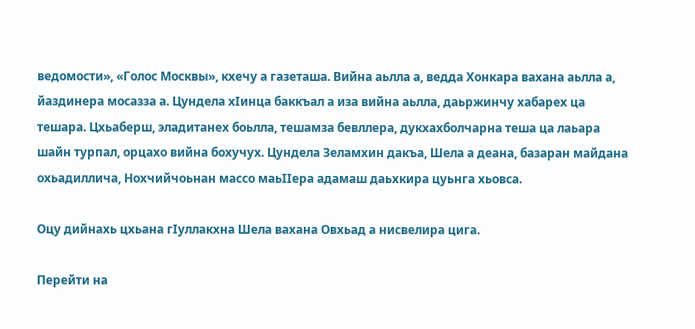ведомости», «Голос Москвы», кхечу а газеташа. Вийна аьлла а, ведда Хонкара вахана аьлла а, йаздинера мосазза а. Цундела хIинца баккъал а иза вийна аьлла, даьржинчу хабарех ца тешара. Цхьаберш, эладитанех боьлла, тешамза бевллера, дукхахболчарна теша ца лаьара шайн турпал, орцахо вийна бохучух. Цундела Зеламхин дакъа, Шела а деана, базаран майдана охьадиллича, Нохчийчоьнан массо маьIIера адамаш даьхкира цуьнга хьовса.

Оцу дийнахь цхьана гIуллакхна Шела вахана Овхьад а нисвелира цига.

Перейти на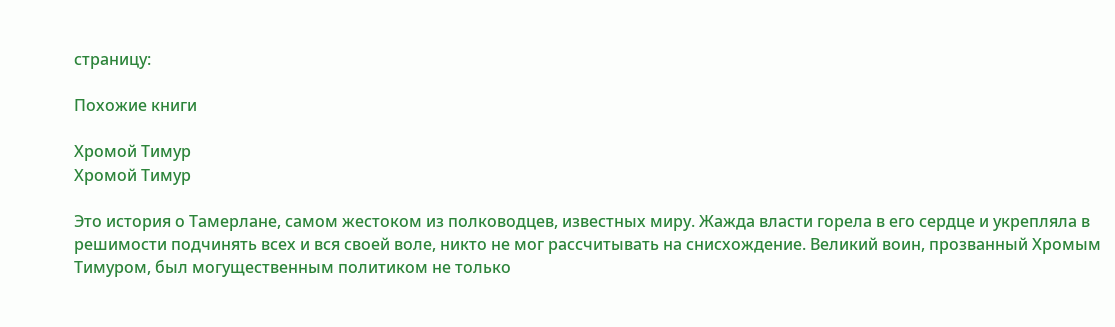страницу:

Похожие книги

Хромой Тимур
Хромой Тимур

Это история о Тамерлане, самом жестоком из полководцев, известных миру. Жажда власти горела в его сердце и укрепляла в решимости подчинять всех и вся своей воле, никто не мог рассчитывать на снисхождение. Великий воин, прозванный Хромым Тимуром, был могущественным политиком не только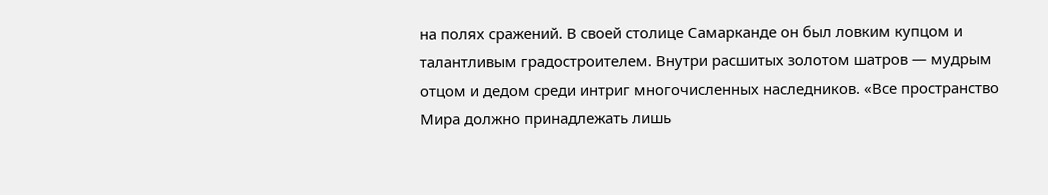на полях сражений. В своей столице Самарканде он был ловким купцом и талантливым градостроителем. Внутри расшитых золотом шатров — мудрым отцом и дедом среди интриг многочисленных наследников. «Все пространство Мира должно принадлежать лишь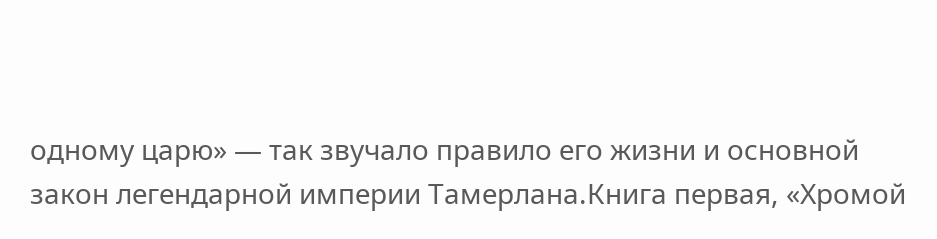одному царю» — так звучало правило его жизни и основной закон легендарной империи Тамерлана.Книга первая, «Хромой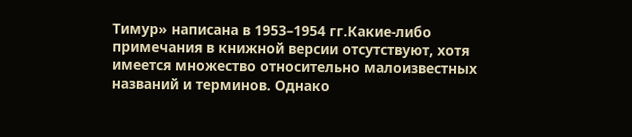Тимур» написана в 1953–1954 гг.Какие-либо примечания в книжной версии отсутствуют, хотя имеется множество относительно малоизвестных названий и терминов. Однако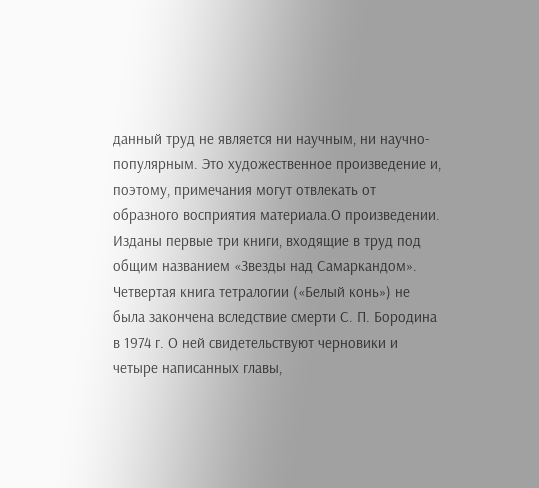данный труд не является ни научным, ни научно-популярным. Это художественное произведение и, поэтому, примечания могут отвлекать от образного восприятия материала.О произведении. Изданы первые три книги, входящие в труд под общим названием «Звезды над Самаркандом». Четвертая книга тетралогии («Белый конь») не была закончена вследствие смерти С. П. Бородина в 1974 г. О ней свидетельствуют черновики и четыре написанных главы,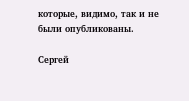которые, видимо, так и не были опубликованы.

Сергей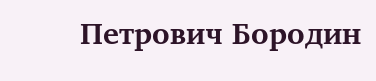Петрович Бородин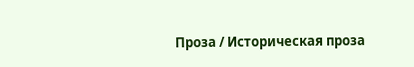Проза / Историческая проза